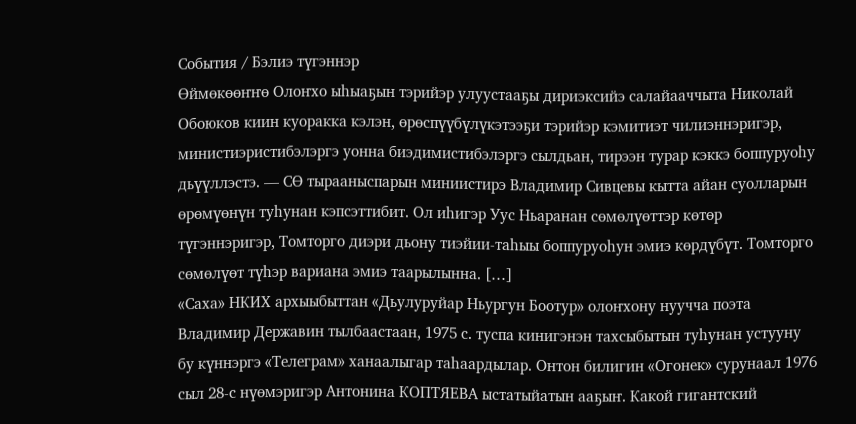События / Бэлиэ түгэннэр
Өймөкөөҥҥө Олоҥхо ыһыаҕын тэрийэр улуустааҕы дириэксийэ салайааччыта Николай Обоюков киин куоракка кэлэн, өрөспүүбүлүкэтээҕи тэрийэр кэмитиэт чилиэннэригэр, министиэристибэлэргэ уонна биэдимистибэлэргэ сылдьан, тирээн турар кэккэ боппуруоһу дьүүллэстэ. — СӨ тырааныспарын миниистирэ Владимир Сивцевы кытта айан суолларын өрөмүөнүн туһунан кэпсэттибит. Ол иһигэр Уус Ньаранан сөмөлүөттэр көтөр түгэннэригэр, Томторго диэри дьону тиэйии-таһыы боппуруоһун эмиэ көрдүбүт. Томторго сөмөлүөт түһэр вариана эмиэ таарылынна. […]
«Саха» НКИХ архыыбыттан «Дьулуруйар Ньургун Боотур» олоҥхону нуучча поэта Владимир Державин тылбаастаан, 1975 с. туспа кинигэнэн тахсыбытын туһунан устууну бу күннэргэ «Телеграм» ханаалыгар таһаардылар. Онтон билигин «Огонек» сурунаал 1976 сыл 28-с нүөмэригэр Антонина КОПТЯЕВА ыстатыйатын ааҕыҥ. Какой гигантский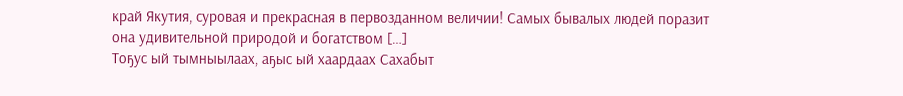край Якутия, суровая и прекрасная в первозданном величии! Самых бывалых людей поразит она удивительной природой и богатством […]
Тоҕус ый тымныылаах, аҕыс ый хаардаах Сахабыт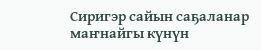Сиригэр сайын саҕаланар маҥнайгы күнүн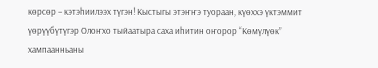көрсөр – кэтэһиилээх түгэн! Кыстыгы этэҥҥэ туораан, күөххэ үктэммит үөрүүбүтүгэр Олоҥхо тыйаатыра саха иһитин оҥорор “Көмүлүөк” хампаанньаны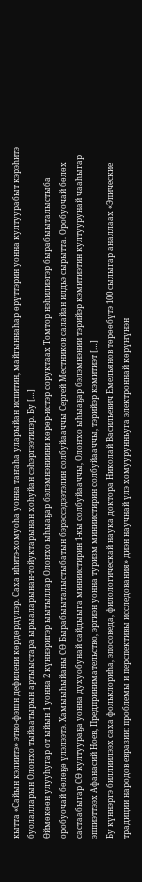кытта «Сайын кэлиитэ» этно-фэшн дефилени көрдөрдүлэр. Саха иһитэ-хомуоһа уонна таҥаһа уларыйан испитин, майгыннаһар өрүттэрин уонна култуурабыт кэрэһитэ буолалларын Олоҥхо тыйаатырын артыыстара ырыаларынан-тойуктарынан хоһуйан сэһэргээтилэр. Бу […]
Өймөкөөн улууһугар от ыйын 1 уонна 2 күннэригэр ыытыллар Олоҥхо ыһыаҕар бэлэмнэниини көрөр-истэр соруктаах Томтор нэһилиэгэр бырабыыталыстыба оробуочай бөлөҕө үлэлээтэ. Хамыыһыйаны СӨ Бырабыыталыстыбатын бэрэссэдээтэлин солбуйааччы Сергей Местников салайан илдьэ сырытта. Оробуочай бөлөх састаабыгар СӨ култуураҕа уонна духуобунай сайдыыга миниистирин 1-кы солбуйааччы, Олоҥхо ыһыаҕар бэлэмнэнии тэрийэр кэмитиэтин култуурунай чааһыгар эппиэттээх Афанасий Ноев, Предпринимательство, эргиэн уонна туризм миниистирин солбуйааччы, тэрийэр кэмитиэт […]
Бу күннэргэ биллиилээх саха фольклориһа, эпосоведа, филологическай наука доктора Николай Васильевич Емельянов төрөөбүтэ 100 сылыгар аналлаах «Эпические традиции народов евразии: проблемы и перспективы исследования» диэн научнай үлэ хомуурунньуга электроннай көрүҥүнэн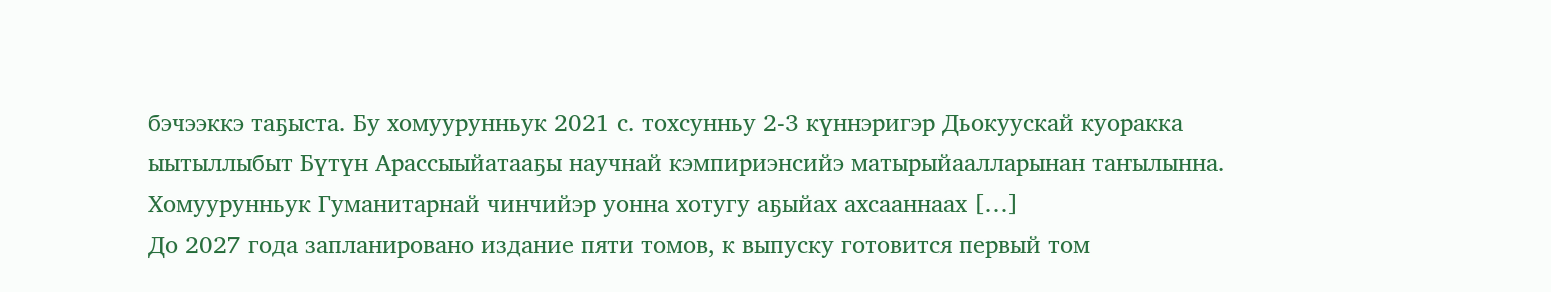бэчээккэ таҕыста. Бу хомуурунньук 2021 с. тохсунньу 2-3 күннэригэр Дьокуускай куоракка ыытыллыбыт Бүтүн Арассыыйатааҕы научнай кэмпириэнсийэ матырыйаалларынан таҥылынна. Хомуурунньук Гуманитарнай чинчийэр уонна хотугу аҕыйах ахсааннаах […]
До 2027 года запланировано издание пяти томов, к выпуску готовится первый том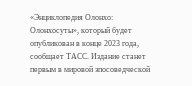«Энциклопедия Олонхо: Олонхосуты», который будет опубликован в конце 2023 года, сообщает ТАСС. Издание станет первым в мировой эпосоведческой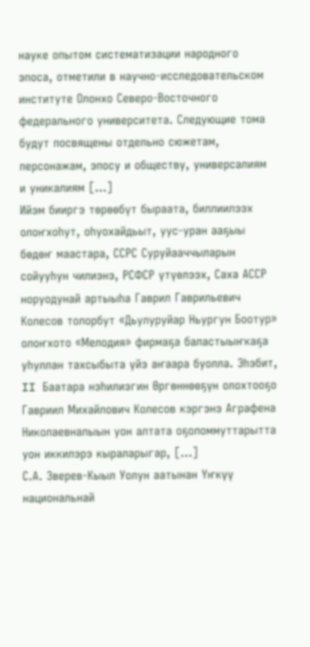науке опытом систематизации народного эпоса, отметили в научно-исследовательском институте Олонхо Северо-Восточного федерального университета. Следующие тома будут посвящены отдельно сюжетам, персонажам, эпосу и обществу, универсалиям и уникалиям […]
Ийэм бииргэ төрөөбүт быраата, биллиилээх олоҥхоһут, оһуохайдьыт, уус-уран ааҕыы бөдөҥ маастара, ССРС Суруйааччыларын сойууһун чилиэнэ, РСФСР үтүөлээх, Саха АССР норуодунай артыыһа Гаврил Гаврильевич Колесов толорбут «Дьулуруйар Ньургун Боотур» олоҥхото «Мелодия» фирмаҕа баластыыҥкаҕа уһуллан тахсыбыта үйэ аҥаара буолла. Эһэбит, II Баатара нэһилиэгин Өргөннөөҕүн олохтооҕо Гавриил Михайлович Колесов кэргэнэ Аграфена Николаевналыын уон алтата оҕоломмуттарытта уон иккилэрэ кыраларыгар, […]
С.А. Зверев-Кыыл Уолун аатынан Үҥкүү национальнай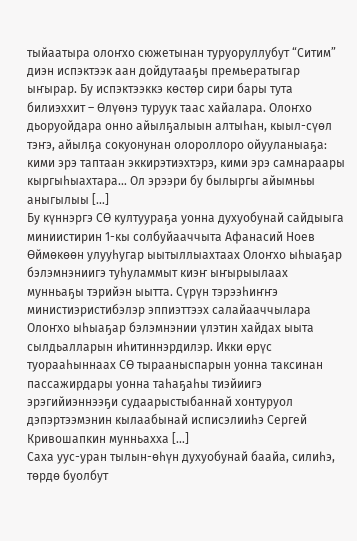тыйаатыра олоҥхо сюжетынан туруоруллубут “Ситим” диэн испэктээк аан дойдутааҕы премьератыгар ыҥырар. Бу испэктээккэ көстөр сири бары тута билиэххит – Өлүөнэ туруук таас хайалара. Олоҥхо дьоруойдара онно айылҕалыын алтыһан, кыыл-сүөл тэҥэ, айылҕа сокуонунан олороллоро ойууланыаҕа: кими эрэ таптаан эккирэтиэхтэрэ, кими эрэ самнараары кыргыһыахтара… Ол эрээри бу былыргы айымньы аныгылыы […]
Бу күннэргэ СӨ култуураҕа уонна духуобунай сайдыыга миниистирин 1-кы солбуйааччыта Афанасий Ноев Өймөкөөн улууһугар ыытыллыахтаах Олоҥхо ыһыаҕар бэлэмнэниигэ туһуламмыт киэҥ ыҥырыылаах мунньаҕы тэрийэн ыытта. Сүрүн тэрээһиҥҥэ министиэристибэлэр эппиэттээх салайааччылара Олоҥхо ыһыаҕар бэлэмнэнии үлэтин хайдах ыыта сылдьалларын иһитиннэрдилэр. Икки өрүс туорааһыннаах СӨ тырааныспарын уонна таксинан пассажирдары уонна таһаҕаһы тиэйиигэ эрэгийиэннээҕи судаарыстыбаннай хонтуруол дэпэртээмэнин кылаабынай исписэлииһэ Сергей Кривошапкин мунньахха […]
Саха уус-уран тылын-өһүн духуобунай баайа, силиһэ, төрдө буолбут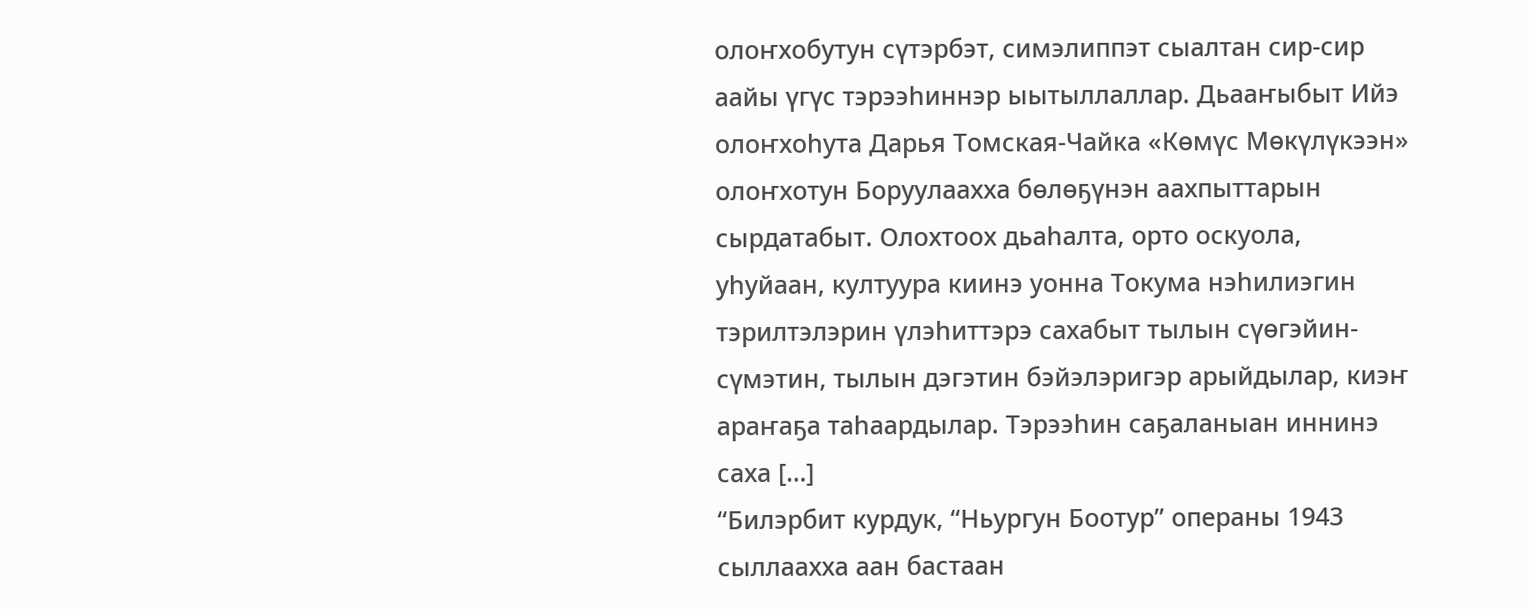олоҥхобутун сүтэрбэт, симэлиппэт сыалтан сир-сир аайы үгүс тэрээһиннэр ыытыллаллар. Дьааҥыбыт Ийэ олоҥхоһута Дарья Томская-Чайка «Көмүс Мөкүлүкээн» олоҥхотун Боруулаахха бөлөҕүнэн аахпыттарын сырдатабыт. Олохтоох дьаһалта, орто оскуола, уһуйаан, култуура киинэ уонна Токума нэһилиэгин тэрилтэлэрин үлэһиттэрэ сахабыт тылын сүөгэйин-сүмэтин, тылын дэгэтин бэйэлэригэр арыйдылар, киэҥ араҥаҕа таһаардылар. Тэрээһин саҕаланыан иннинэ саха […]
“Билэрбит курдук, “Ньургун Боотур” операны 1943 сыллаахха аан бастаан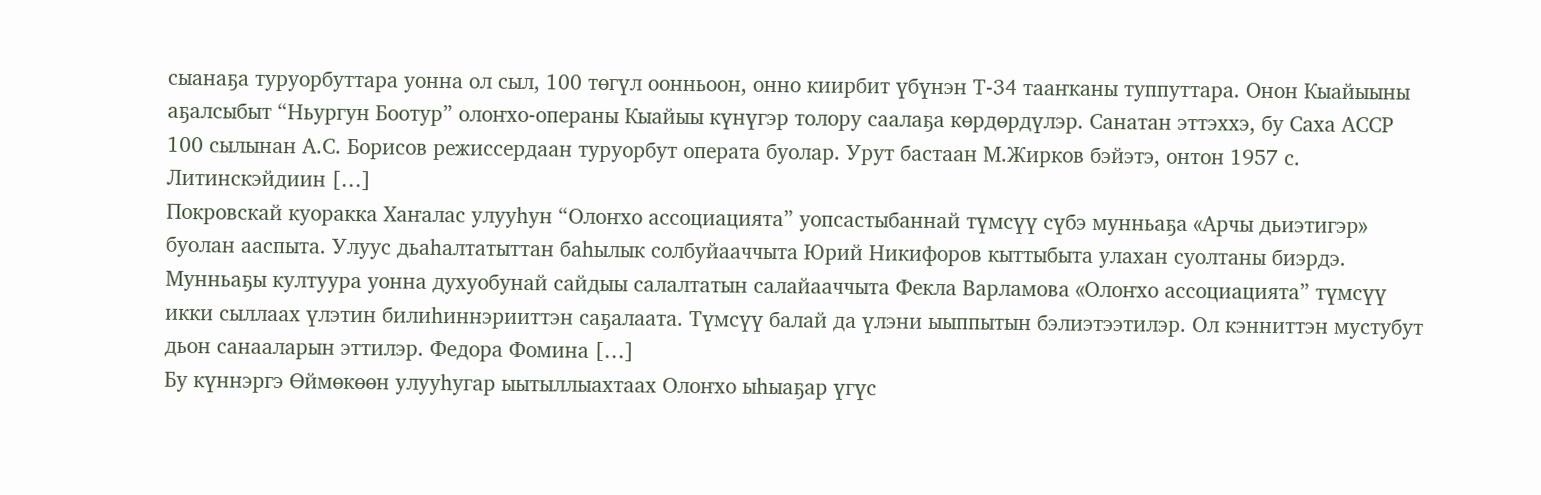сыанаҕа туруорбуттара уонна ол сыл, 100 төгүл оонньоон, онно киирбит үбүнэн Т-34 тааҥканы туппуттара. Онон Кыайыыны аҕалсыбыт “Ньургун Боотур” олоҥхо-операны Кыайыы күнүгэр толору саалаҕа көрдөрдүлэр. Санатан эттэххэ, бу Саха АССР 100 сылынан А.С. Борисов режиссердаан туруорбут операта буолар. Урут бастаан М.Жирков бэйэтэ, онтон 1957 с. Литинскэйдиин […]
Покровскай куоракка Хаҥалас улууһун “Олоҥхо ассоциацията” уопсастыбаннай түмсүү сүбэ мунньаҕа «Арчы дьиэтигэр» буолан ааспыта. Улуус дьаһалтатыттан баһылык солбуйааччыта Юрий Никифоров кыттыбыта улахан суолтаны биэрдэ. Мунньаҕы култуура уонна духуобунай сайдыы салалтатын салайааччыта Фекла Варламова «Олоҥхо ассоциацията” түмсүү икки сыллаах үлэтин билиһиннэрииттэн саҕалаата. Түмсүү балай да үлэни ыыппытын бэлиэтээтилэр. Ол кэнниттэн мустубут дьон санааларын эттилэр. Федора Фомина […]
Бу күннэргэ Өймөкөөн улууһугар ыытыллыахтаах Олоҥхо ыһыаҕар үгүс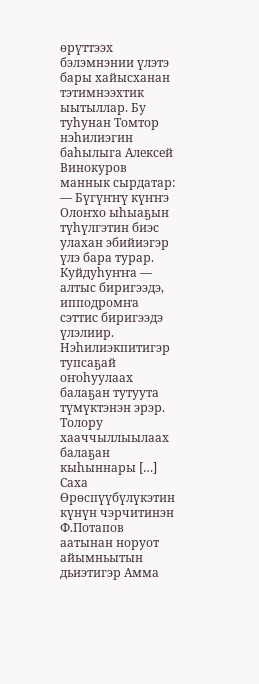өрүттээх бэлэмнэнии үлэтэ бары хайысханан тэтимнээхтик ыытыллар. Бу туһунан Томтор нэһилиэгин баһылыга Алексей Винокуров маннык сырдатар: — Бүгүҥҥү күҥҥэ Олоҥхо ыһыаҕын түһүлгэтин биэс улахан эбийиэгэр үлэ бара турар. Куйдуһуҥҥа — алтыс биригээдэ, ипподромҥа сэттис биригээдэ үлэлиир. Нэһилиэкпитигэр тупсаҕай оҥоһуулаах балаҕан тутуута түмүктэнэн эрэр. Толору хааччыллыылаах балаҕан кыһыннары […]
Саха Өрөспүүбүлүкэтин күнүн чэрчитинэн Ф.Потапов аатынан норуот айымньытын дьиэтигэр Амма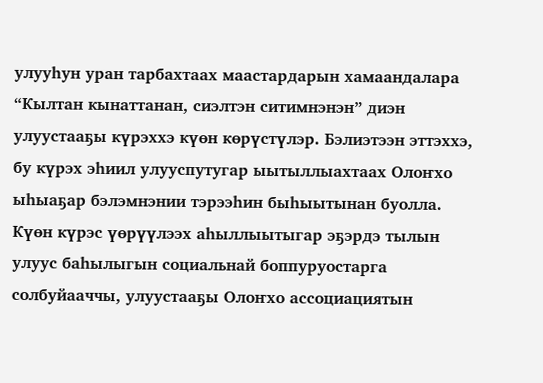улууһун уран тарбахтаах маастардарын хамаандалара “Кылтан кынаттанан, сиэлтэн ситимнэнэн” диэн улуустааҕы күрэххэ күөн көрүстүлэр. Бэлиэтээн эттэххэ, бу күрэх эһиил улууспутугар ыытыллыахтаах Олоҥхо ыһыаҕар бэлэмнэнии тэрээһин быһыытынан буолла. Күөн күрэс үөрүүлээх аһыллыытыгар эҕэрдэ тылын улуус баһылыгын социальнай боппуруостарга солбуйааччы, улуустааҕы Олоҥхо ассоциациятын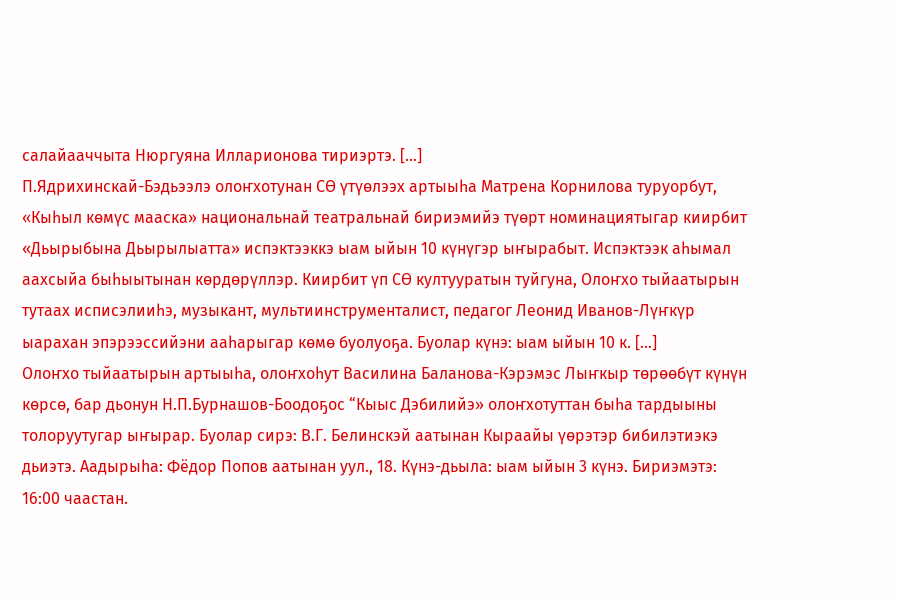салайааччыта Нюргуяна Илларионова тириэртэ. […]
П.Ядрихинскай-Бэдьээлэ олоҥхотунан СӨ үтүөлээх артыыһа Матрена Корнилова туруорбут, «Кыһыл көмүс мааска» национальнай театральнай бириэмийэ түөрт номинациятыгар киирбит «Дьырыбына Дьырылыатта» испэктээккэ ыам ыйын 10 күнүгэр ыҥырабыт. Испэктээк аһымал аахсыйа быһыытынан көрдөрүллэр. Киирбит үп СӨ култууратын туйгуна, Олоҥхо тыйаатырын тутаах исписэлииһэ, музыкант, мультиинструменталист, педагог Леонид Иванов-Лүҥкүр ыарахан эпэрээссийэни ааһарыгар көмө буолуоҕа. Буолар күнэ: ыам ыйын 10 к. […]
Олоҥхо тыйаатырын артыыһа, олоҥхоһут Василина Баланова-Кэрэмэс Лыҥкыр төрөөбүт күнүн көрсө, бар дьонун Н.П.Бурнашов-Боодоҕос “Кыыс Дэбилийэ» олоҥхотуттан быһа тардыыны толоруутугар ыҥырар. Буолар сирэ: В.Г. Белинскэй аатынан Кыраайы үөрэтэр бибилэтиэкэ дьиэтэ. Аадырыhа: Фёдор Попов аатынан уул., 18. Күнэ-дьыла: ыам ыйын 3 күнэ. Бириэмэтэ: 16:00 чаастан.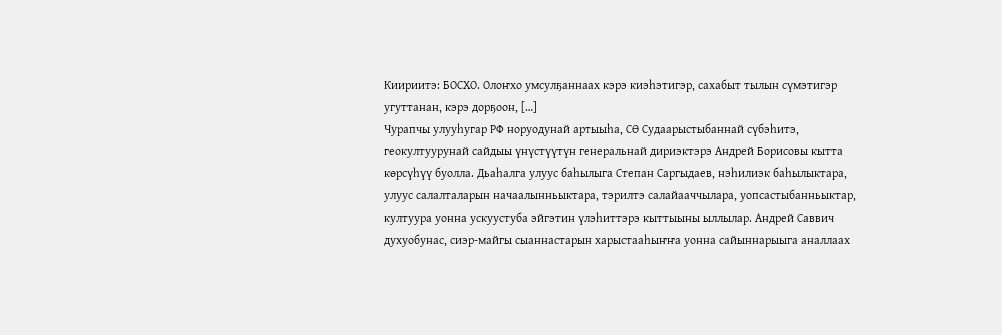Киириитэ: БОСХО. Олоҥхо умсулҕаннаах кэрэ киэhэтигэр, сахабыт тылын сүмэтигэр угуттанан, кэрэ дорҕоон, […]
Чурапчы улууһугар РФ норуодунай артыыһа, СӨ Судаарыстыбаннай сүбэһитэ, геокултуурунай сайдыы үнүстүүтүн генеральнай дириэктэрэ Андрей Борисовы кытта көрсүһүү буолла. Дьаһалга улуус баһылыга Степан Саргыдаев, нэһилиэк баһылыктара, улуус салалталарын начаалынньыктара, тэрилтэ салайааччылара, уопсастыбанньыктар, култуура уонна ускуустуба эйгэтин үлэһиттэрэ кыттыыны ыллылар. Андрей Саввич духуобунас, сиэр-майгы сыаннастарын харыстааһыҥҥа уонна сайыннарыыга аналлаах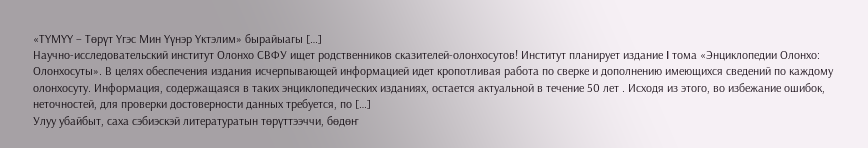«ТҮМҮҮ – Төрүт Үгэс Мин Үүнэр Үктэлим» бырайыагы […]
Научно-исследовательский институт Олонхо СВФУ ищет родственников cказителей-олонхосутов! Институт планирует издание I тома «Энциклопедии Олонхо: Олонхосуты». В целях обеспечения издания исчерпывающей информацией идет кропотливая работа по сверке и дополнению имеющихся сведений по каждому олонхосуту. Информация, содержащаяся в таких энциклопедических изданиях, остается актуальной в течение 50 лет . Исходя из этого, во избежание ошибок, неточностей, для проверки достоверности данных требуется, по […]
Улуу убайбыт, саха сэбиэскэй литературатын төрүттээччи, бөдөҥ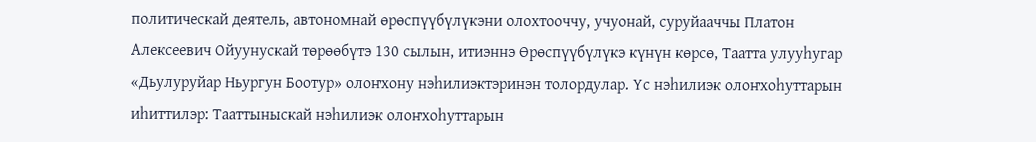политическай деятель, автономнай өрөспүүбүлүкэни олохтооччу, учуонай, суруйааччы Платон Алексеевич Ойуунускай төрөөбүтэ 130 сылын, итиэннэ Өрөспүүбүлүкэ күнүн көрсө, Таатта улууһугар «Дьулуруйар Ньургун Боотур» олоҥхону нэһилиэктэринэн толордулар. Үс нэһилиэк олоҥхоһуттарын иһиттилэр: Тааттыныскай нэһилиэк олоҥхоһуттарын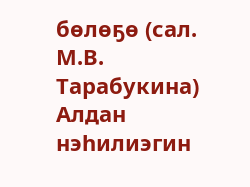бөлөҕө (сал. М.В. Тарабукина) Алдан нэһилиэгин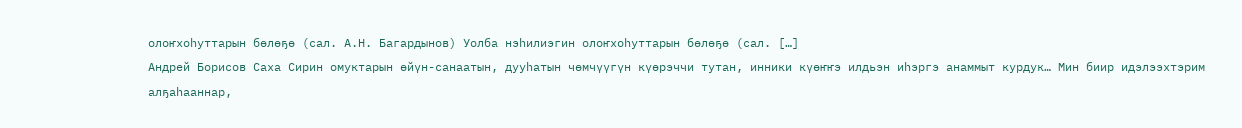олоҥхоһуттарын бөлөҕө (сал. А.Н. Багардынов) Уолба нэһилиэгин олоҥхоһуттарын бөлөҕө (сал. […]
Андрей Борисов Саха Сирин омуктарын өйүн-санаатын, дууһатын чөмчүүгүн күөрэччи тутан, инники күөҥҥэ илдьэн иһэргэ анаммыт курдук… Мин биир идэлээхтэрим алҕаһааннар,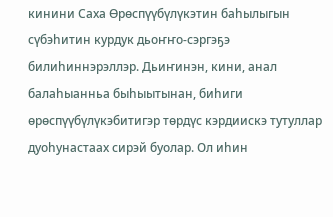кинини Саха Өрөспүүбүлүкэтин баһылыгын сүбэһитин курдук дьоҥҥо-сэргэҕэ билиһиннэрэллэр. Дьиҥинэн, кини, анал балаһыанньа быһыытынан, биһиги өрөспүүбүлүкэбитигэр төрдүс кэрдиискэ тутуллар дуоһунастаах сирэй буолар. Ол иһин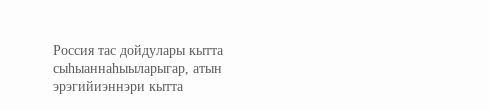Россия тас дойдулары кытта сыһыаннаһыыларыгар, атын эрэгийиэннэри кытта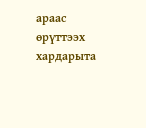араас өрүттээх хардарыта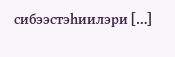сибээстэһиилэри […]